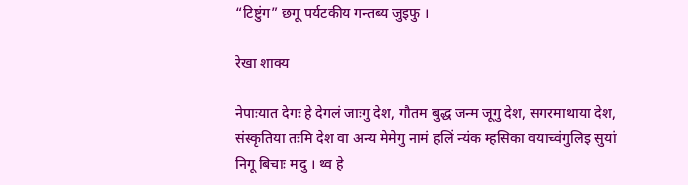“टिष्टुंग” छगू पर्यटकीय गन्तब्य जुइफु ।

रेखा शाक्य

नेपाःयात देगः हे देगलं जाःगु देश, गौतम बुद्ध जन्म जूगु देश, सगरमाथाया देश, संस्कृतिया तःमि देश वा अन्य मेमेगु नामं हलिं न्यंक म्हसिका वयाच्वंगुलिइ सुयां निगू बिचाः मदु । थ्व हे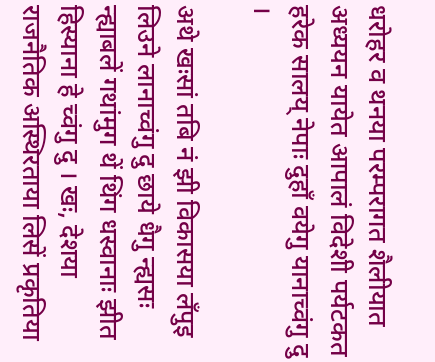धरोहर व थनया परम्परागत शैलीयात अध्ययन यायेत आपालं विदेशी पर्यटकत हरेक सालय् नेपाः दुहाँ वयेगु यानाच्वंगु दु ।

अथे खःसां तबि नं झी विकासया लँपुइ लिउने लानाच्वंगु दु छाये धैगु न्ह्यसः न्ह्याबलें गथांमुग थें थिंग धस्वानाः झीत हिस्याना हे च्वंगु दु । खः, देशया राजनैतिक अस्थिरताया लिसें प्रकृतिया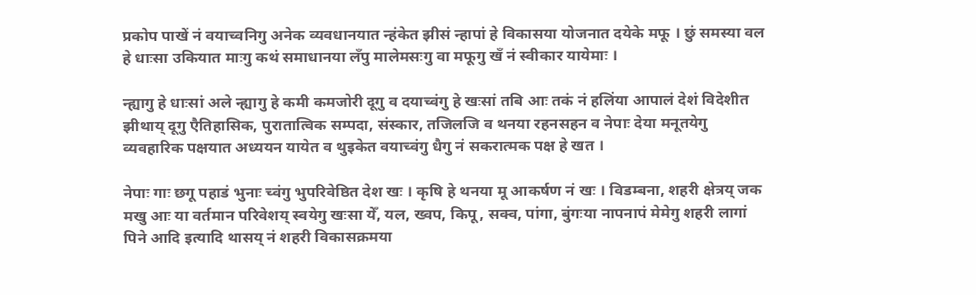प्रकोप पाखें नं वयाच्वनिगु अनेक व्यवधानयात न्हंकेत झीसं न्हापां हे विकासया योजनात दयेके मफू । छुं समस्या वल हे धाःसा उकियात माःगु कथं समाधानया लँपु मालेमसःगु वा मफूगु खँ नं स्वीकार यायेमाः ।

न्ह्यागु हे धाःसां अले न्ह्यागु हे कमी कमजोरी दूगु व दयाच्वंगु हे खःसां तबि आः तकं नं हलिंया आपालं देशं विदेशीत झीथाय् दूगु एैतिहासिक, पुरातात्विक सम्पदा, संस्कार, तजिलजि व थनया रहनसहन व नेपाः देया मनूतयेगु व्यवहारिक पक्षयात अध्ययन यायेत व थुइकेत वयाच्वंगु धैगु नं सकरात्मक पक्ष हे खत ।

नेपाः गाः छगू पहाडं भुनाः च्वंगु भुपरिवेष्ठित देश खः । कृषि हे थनया मू आकर्षण नं खः । विडम्बना, शहरी क्षेत्रय् जक मखु आः या वर्तमान परिवेशय् स्वयेगु खःसा येँ, यल, ख्वप, किपू, सक्व, पांगा, बुंगःया नापनापं मेमेगु शहरी लागां पिने आदि इत्यादि थासय् नं शहरी विकासक्रमया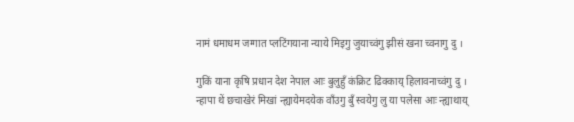नामं धमाधम जग्गात प्लटिंगयाना न्याये मिइगु जुयाच्वंगु झीसं खना च्वनागु दु ।

गुकिं याना कृषि प्रधान देश नेपाल आः बुलुहुँ कंक्रिट ढिक्काय् हिलावनाच्वंगु दु । न्हापा थें छचाखेरं मिखां न्ह्यायेमदयेक वाँउगु बुँ स्वयेगु लु या पलेसा आः न्ह्याथाय्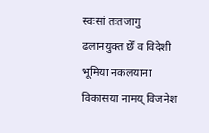स्वःसां तःतजागु ढलानयुक्त छेँ व विदेशी भूमिया नकलयाना विकासया नामय् विजनेश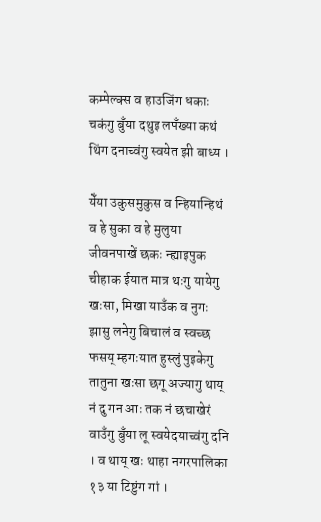कम्पेल्क्स व हाउजिंग धकाः चकंगु बुँया दथुइ लपँख्या कथं थिंग दनाच्वंगु स्वयेत झी बाध्य ।

येँया उकुसमुकुस व न्हियान्हिथं व हे सुका व हे मुलुया जीवनपाखें छकः न्ह्याइपुक चीहाक ईयात मात्र थःगु यायेगु खःसा, मिखा याउँक व नुगः झासु लनेगु बिचालं व स्वच्छ फसय् म्हगःयात हुस्लुं पुइकेगु तातुना खःसा छगू अज्यागु थाय् नं दु गन आः तक नं छचाखेरं वाउँगु बुँया लू स्वयेदयाच्वंगु दनि । व थाय् खः थाहा नगरपालिका १३ या टिष्टुंग गां ।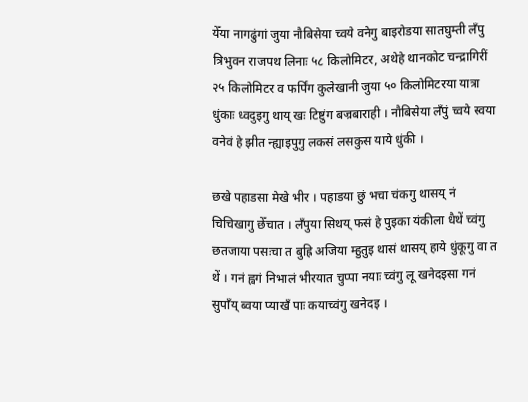येँया नागढुंगां जुया नौबिसेया च्वये वनेगु बाइरोडया सातघुम्ती लँपु त्रिभुवन राजपथ लिनाः ५८ किलोमिटर, अथेहे थानकोट चन्द्रागिरीं २५ किलोमिटर व फर्पिंग कुलेखानी जुया ५० किलोमिटरया यात्रा धुंकाः ध्वदुइगु थाय् खः टिष्टुंग बज्रबाराही । नौबिसेया लँपुं च्वये स्वया वनेवं हे झीत न्ह्याइपुगु लकसं लसकुस याये धुंकी ।

छखे पहाडसा मेखे भीर । पहाडया छुं भचा चंकगु थासय् नं चिचिखागु छेँचात । लँपुया सिथय् फसं हे पुइका यंकीला धैथें च्वंगु छतजाया पसःचा त बुह्रि अजिया म्हुतुइ थासं थासय् हाये धुंकूगु वा त थें । गनं ह्वगं निभालं भीरयात चुप्पा नयाः च्वंगु लू खनेदइसा गनं सुपाँय् ब्वया प्याखँ पाः कयाच्वंगु खनेदइ ।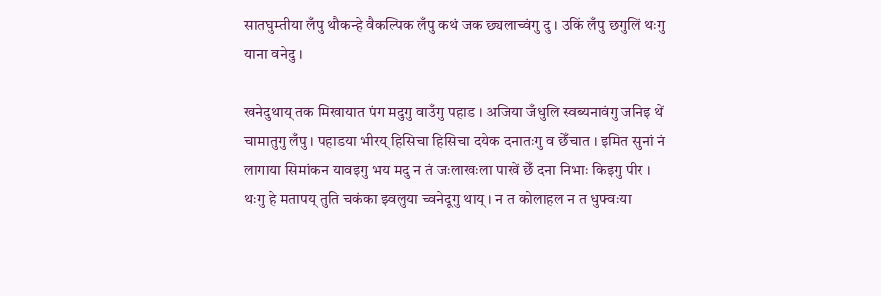सातघुम्तीया लँपु थौकन्हे वैकल्पिक लँपु कथं जक छ्यलाच्वंगु दु । उकिं लँपु छगुलिं थःगु याना वनेदु ।

खनेदुथाय् तक मिखायात पंग मदुगु वाउँगु पहाड । अजिया जँधुलि स्वब्यनावंगु जनिइ थें चामातुगु लँपु । पहाडया भीरय् हिसिचा हिसिचा दयेक दनातःगु व छेँचात । इमित सुनां नं लागाया सिमांकन यावइगु भय मदु न तं जःलाखःला पाखें छेँ दना निभाः किइगु पीर । थःगु हे मतापय् तुति चकंका झ्वलुया च्वनेदूगु थाय् । न त कोलाहल न त धुफ्वःया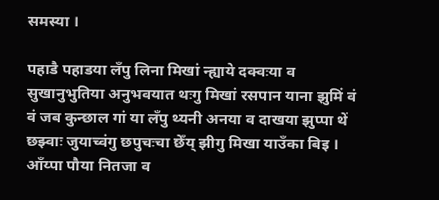समस्या ।

पहाडै पहाडया लँपु लिना मिखां न्ह्याये दक्वःया व सुखानुभुतिया अनुभवयात थःगु मिखां रसपान याना झुमिं वं वं जब कुन्छाल गां या लँपु थ्यनी अनया व दाखया झुप्पा थें छझ्वाः जुयाच्वंगु छपुचःचा छेँय् झीगु मिखा याउँका बिइ । आँय्पा पौया नितजा व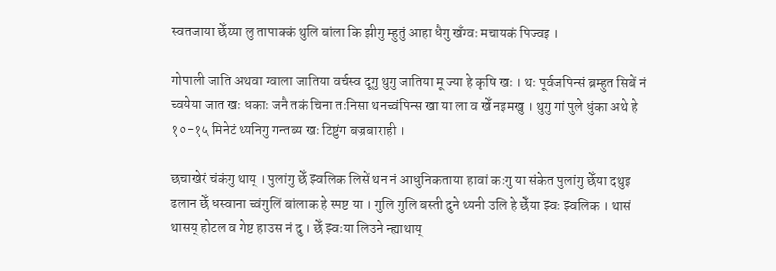स्वतजाया छेँय्या लु तापाक्कं थुलि बांला कि झीगु म्हुतुं आहा धैगु खँग्वः मचायकं पिज्वइ ।

गोपाली जाति अथवा ग्वाला जातिया वर्चस्व दूगु थुगु जातिया मू ज्या हे कृषि खः । थः पूर्वजपिन्सं ब्रम्हुत सिबें नं च्वयेया जात खः धकाः जनै तकं चिना तःनिसा थनच्वंपिन्स खा या ला व खेँ नइमखु । थुगु गां पुले धुंका अथे हे १०-१५ मिनेटं थ्यनिगु गन्तब्य खः टिष्टुंग बज्रबाराही ।

छचाखेरं चंकंगु थाय् । पुलांगु छेँ झ्वलिक लिसें थन नं आधुनिकताया हावां कःगु या संकेत पुलांगु छेँया दथुइ ढलान छेँ धस्वाना च्वंगुलिं बांलाक हे स्पष्ट या । गुलि गुलि बस्ती दुने थ्यनी उलि हे छेँया झ्वः झ्वलिक । थासं थासय् होटल व गेष्ट हाउस नं दु । छेँ झ्वःया लिउने न्ह्याथाय्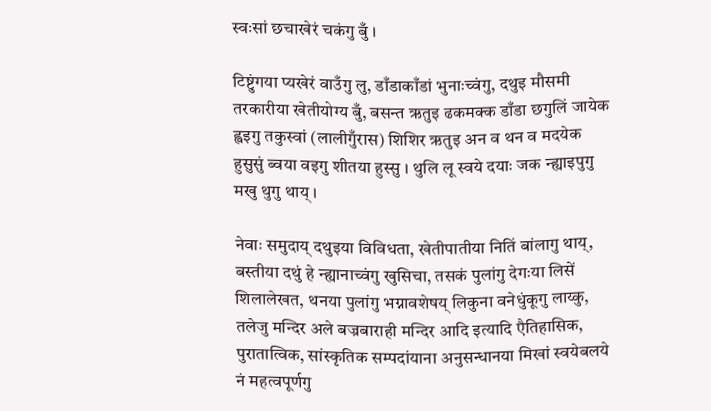स्वःसां छचाखेरं चकंगु बुँ ।

टिष्टुंगया प्यखेरं वाउँगु लु, डाँडाकाँडां भुनाःच्वंगु, दथुइ मौसमी तरकारीया खेतीयोग्य बुँ, बसन्त ऋतुइ ढकमक्क डाँडा छगुलिं जायेक ह्वइगु तकुस्वां (लालीगुँरास) शिशिर ऋतुइ अन व थन व मदयेक हुसुसुं ब्वया वइगु शीतया हुस्सु । थुलि लू स्वये दयाः जक न्ह्याइपुगु मखु थुगु थाय् ।

नेवाः समुदाय् दथुइया विविधता, खेतीपातीया नितिं बांलागु थाय्, बस्तीया दथुं हे न्ह्यानाच्वंगु खुसिचा, तसकं पुलांगु देगःया लिसें शिलालेखत, थनया पुलांगु भग्नावशेषय् लिकुना वनेधुंकूगु लाय्कु, तलेजु मन्दिर अले बज्रबाराही मन्दिर आदि इत्यादि एैतिहासिक, पुरातात्विक, सांस्कृतिक सम्पदांयाना अनुसन्धानया मिखां स्वयेबलये नं महत्वपूर्णगु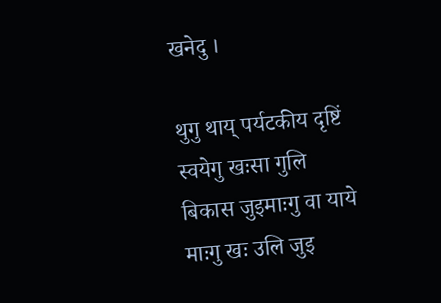खनेदु ।

थुगु थाय् पर्यटकीय दृष्टिं स्वयेगु खःसा गुलि बिकास जुइमाःगु वा याये माःगु खः उलि जुइ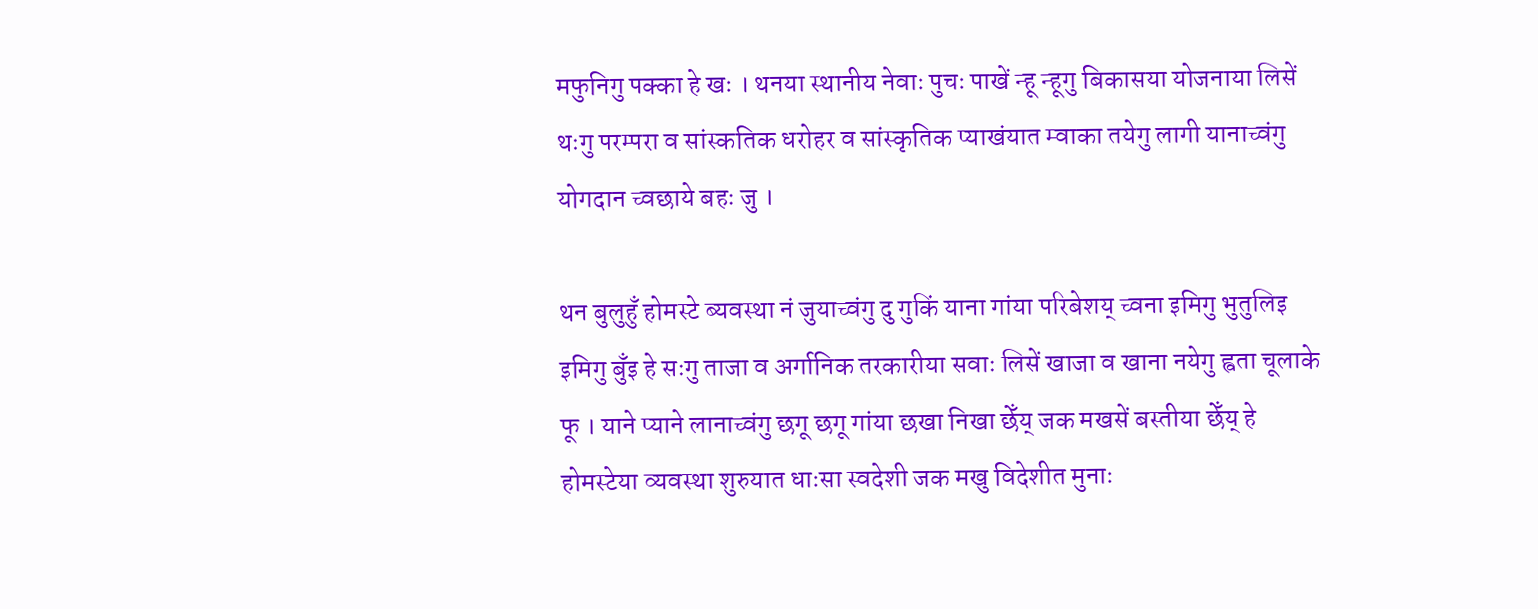मफुनिगु पक्का हे खः । थनया स्थानीय नेवाः पुचः पाखें न्हू न्हूगु बिकासया योजनाया लिसें थःगु परम्परा व सांस्कतिक धरोहर व सांस्कृतिक प्याखंयात म्वाका तयेगु लागी यानाच्वंगु योगदान च्वछाये बहः जु ।

थन बुलुहुँ होमस्टे ब्यवस्था नं जुयाच्वंगु दु गुकिं याना गांया परिबेशय् च्वना इमिगु भुतुलिइ इमिगु बुँइ हे सःगु ताजा व अर्गानिक तरकारीया सवाः लिसें खाजा व खाना नयेगु ह्वता चूलाके फू । याने प्याने लानाच्वंगु छगू छगू गांया छखा निखा छेँय् जक मखसें बस्तीया छेँय् हे होमस्टेया व्यवस्था शुरुयात धाःसा स्वदेशी जक मखु विदेशीत मुनाः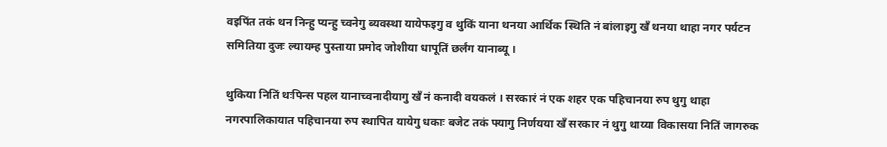वइपिंत तकं थन निन्हु प्यन्हु च्वनेगु ब्यवस्था यायेफइगु व थुकिं याना थनया आर्थिक स्थिति नं बांलाइगु खँ थनया थाहा नगर पर्यटन समितिया दुजः ल्यायम्ह पुस्ताया प्रमोद जोशीया धापूतिं छर्लंग यानाब्यू ।

थुकिया नितिं थःपिन्स पहल यानाच्वनादीयागु खँ नं कनादी वयकलं । सरकारं नं एक शहर एक पहिचानया रुप थुगु थाहा नगरपालिकायात पहिचानया रुप स्थापित यायेगु धकाः बजेट तकं फ्यागु निर्णयया खँ सरकार नं थुगु थाय्या विकासया नितिं जागरुक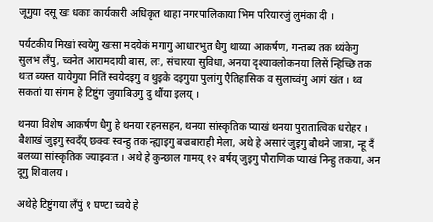जूगुया दसू खः धकाः कार्यकारी अधिकृत थाहा नगरपालिकाया भिम परियारजुं लुमंका दी ।

पर्यटकीय मिखां स्वयेगु खःसा मदयेकं मगागु आधारभुत धैगु थाय्या आकर्षण, गन्तब्य तक थ्यंकेगु सुलभ लँपु, च्वनेत आरामदायी बास, लः, संचारया सुविधा, अनया दृश्यावलोकनया लिसें न्हिच्छि तक थःत ब्यस्त यायेगुया नितिं स्वयेदइगु व थुइके दइगुया पुलांगु एैतिहासिक व सुलाच्वंगु आगं खंत । थ्व सकतां या संगम हे टिष्टुंग जुयाबिउगु दु थौंया इलय् ।

थनया विशेष आकर्षण धैगु हे थनया रहनसहन, थनया सांस्कृतिक प्याखं थनया पुरातात्विक धरोहर । बैशाखं जुइगु स्वदँय् छक्वः स्वन्हु तक न्ह्याइगु बज्रबाराही मेला, अथे हे असारं जुइगु बौथने जात्रा, न्हू दँ बलय्या सांस्कृतिक ज्याझ्वःत । अथे हे कुन्छाल गामय् १२ बर्षय् जुइगु पौराणिक प्याखं निन्हु तकया, अन दूगु शिवालय ।

अथेहे टिष्टुंगया लँपुं १ घण्टा च्वये हे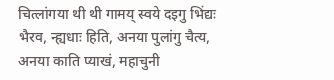चित्लांगया थी थी गामय् स्वये दइगु भिंद्यः भैरव, न्ह्यधाः हिति, अनया पुलांगु चैत्य, अनया काति प्याखं, महाचुनी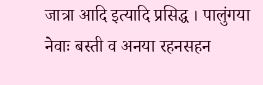जात्रा आदि इत्यादि प्रसिद्ध । पालुंगया नेवाः बस्ती व अनया रहनसहन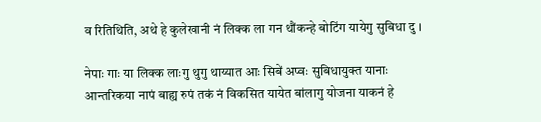व रितिथिति, अथे हे कुलेखानी नं लिक्क ला गन थौंकन्हे बोटिंग यायेगु सुबिधा दु ।

नेपाः गाः या लिक्क लाःगु थुगु थाय्यात आः सिबें अप्वः सुबिधायुक्त यानाः आन्तरिकया नापं बाह्य रुपं तकं नं विकसित यायेत बांलागु योजना याकनं हे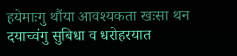हयेमाःगु थौंया आवश्यकता खःसा थन दयाच्वंगु सुबिधा व धरोहरयात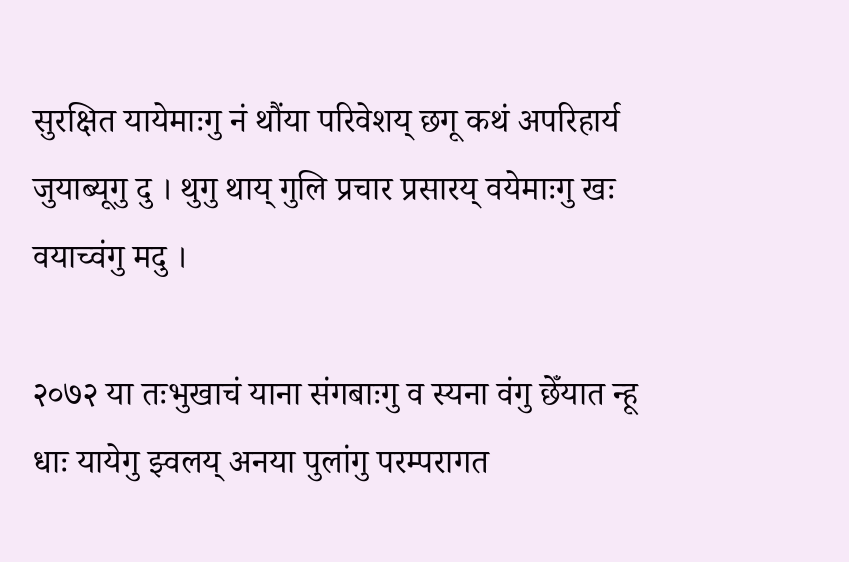सुरक्षित यायेमाःगु नं थौंया परिवेशय् छगू कथं अपरिहार्य जुयाब्यूगु दु । थुगु थाय् गुलि प्रचार प्रसारय् वयेमाःगु खः वयाच्वंगु मदु ।

२०७२ या तःभुखाचं याना संगबाःगु व स्यना वंगु छेँयात न्हू धाः यायेगु झ्वलय् अनया पुलांगु परम्परागत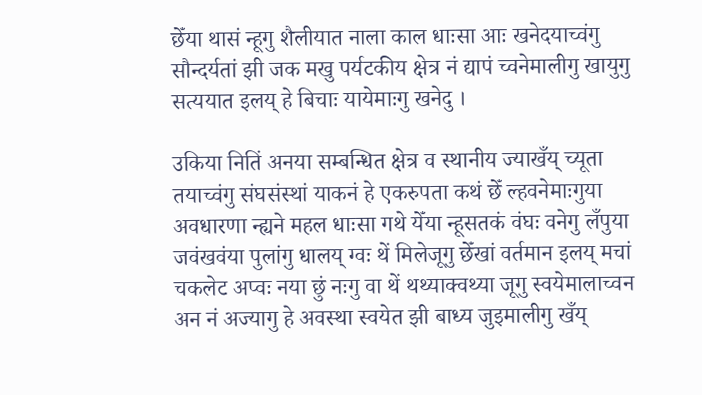छेँया थासं न्हूगु शैलीयात नाला काल धाःसा आः खनेदयाच्वंगु सौन्दर्यतां झी जक मखु पर्यटकीय क्षेत्र नं द्यापं च्वनेमालीगु खायुगु सत्ययात इलय् हे बिचाः यायेमाःगु खनेदु ।

उकिया नितिं अनया सम्बन्धित क्षेत्र व स्थानीय ज्याखँय् च्यूता तयाच्वंगु संघसंस्थां याकनं हे एकरुपता कथं छेँ ल्हवनेमाःगुया अवधारणा न्ह्यने महल धाःसा गथे येँया न्हूसतकं वंघः वनेगु लँपुया जवंखवंया पुलांगु धालय् ग्वः थें मिलेजूगु छेँखां वर्तमान इलय् मचां चकलेट अप्वः नया छुं नःगु वा थें थथ्याक्वथ्या जूगु स्वयेमालाच्वन अन नं अज्यागु हे अवस्था स्वयेत झी बाध्य जुइमालीगु खँय्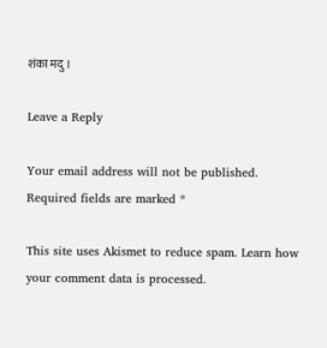शंका मदु ।

Leave a Reply

Your email address will not be published. Required fields are marked *

This site uses Akismet to reduce spam. Learn how your comment data is processed.